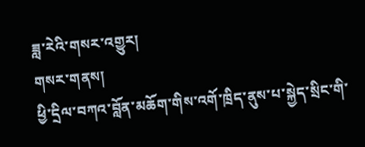ཟླ་རེའི་གསར་འགྱུར།
གསར་གནས།
ཕྱི་དྲིལ་བཀའ་བློན་མཆོག་གིས་འགོ་ཁྲིད་ནུས་པ་སྐྱེད་སྲིང་གི་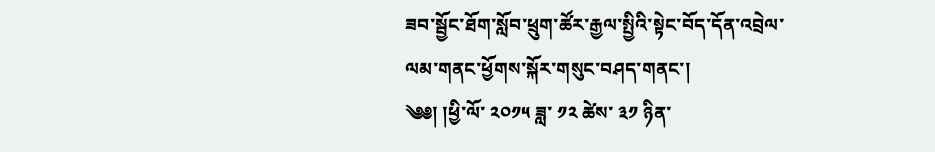ཟབ་སྦྱོང་ཐོག་སློབ་ཕྲུག་ཚོར་རྒྱལ་སྤྱིའི་སྟེང་བོད་དོན་འབྲེལ་ལམ་གནང་ཕྱོགས་སྐོར་གསུང་བཤད་གནང་།
༄༅། །ཕྱི་ལོ་ ༢༠༡༥ ཟླ་ ༡༢ ཚེས་ ༣༡ ཉིན་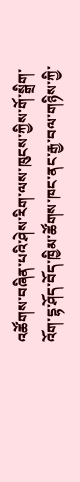འཚོགས་བཞིན་པའི་ཤེས་རིག་ལས་ཁུངས་ཀྱིས་གོ་སྒྲིག་འོག་དྷ་ཤོད་བོད་ཁྱིམ་ཚོགས་ཁང་ནང་རྒྱ་བལ་གཉིས་ཀྱི་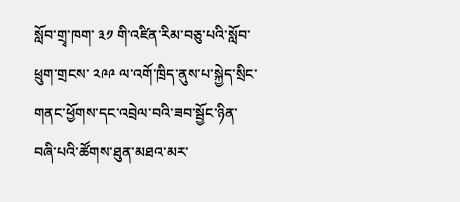སློབ་གྲྭ་ཁག་ ༣༡ གི་འཛིན་རིམ་བཅུ་པའི་སློབ་ཕྲུག་གྲངས་ ༢༩༩ ལ་འགོ་ཁྲིད་ནུས་པ་སྐྱེད་སྲིང་གནང་ཕྱོགས་དང་འབྲེལ་བའི་ཟབ་སྦྱོང་ཉིན་བཞི་པའི་ཚོགས་ཐུན་མཐའ་མར་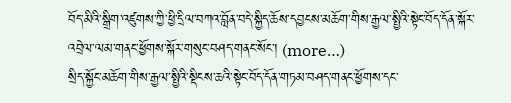བོད་མིའི་སྒྲིག་འཛུགས་ཀྱི་ཕྱི་དྲིལ་བཀའ་བློན་བདེ་སྐྱིད་ཆོས་དབྱངས་མཆོག་གིས་རྒྱལ་སྤྱིའི་སྟེང་བོད་དོན་སྐོར་འབྲེལ་ལམ་གནང་ཕྱོགས་སྐོར་གསུང་བཤད་གནང་སོང་། (more…)
སྲིད་སྐྱོང་མཆོག་གིས་རྒྱལ་སྤྱིའི་སྡིངས་ཆའི་སྟེང་བོད་དོན་གཏམ་བཤད་གནང་ཕྱོགས་དང་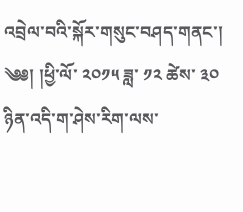འབྲེལ་བའི་སྐོར་གསུང་བཤད་གནང་།
༄༅། །ཕྱི་ལོ་ ༢༠༡༥ ཟླ་ ༡༢ ཚེས་ ༣༠ ཉིན་འདི་ག་ཤེས་རིག་ལས་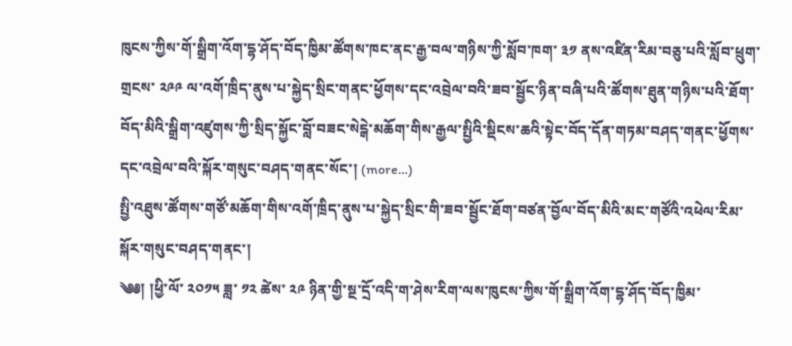ཁུངས་ཀྱིས་གོ་སྒྲིག་འོག་དྷ་ཤོད་བོད་ཁྱིམ་ཚོགས་ཁང་ནང་རྒྱ་བལ་གཉིས་ཀྱི་སློབ་ཁག་ ༣༡ ནས་འཛིན་རིམ་བཅུ་པའི་སློབ་ཕྲུག་གྲངས་ ༢༩༩ ལ་འགོ་ཁྲིད་ནུས་པ་སྐྱེད་སྲིང་གནང་ཕྱོགས་དང་འབྲེལ་བའི་ཟབ་སྦྱོང་ཉིན་བཞི་པའི་ཚོགས་ཐུན་གཉིས་པའི་ཐོག་བོད་མིའི་སྒྲིག་འཛུགས་ཀྱི་སྲིད་སྐྱོང་བློ་བཟང་སེངྒེ་མཆོག་གིས་རྒྱལ་སྤྱིའི་སྡིངས་ཆའི་སྟེང་བོད་དོན་གཏམ་བཤད་གནང་ཕྱོགས་དང་འབྲེལ་བའི་སྐོར་གསུང་བཤད་གནང་སོང་། (more…)
སྤྱི་འཐུས་ཚོགས་གཙོ་མཆོག་གིས་འགོ་ཁྲིད་ནུས་པ་སྐྱེད་སྲིང་གི་ཟབ་སྦྱོང་ཐོག་བཙན་བྱོལ་བོད་མིའི་མང་གཙོའི་འཕེལ་རིམ་སྐོར་གསུང་བཤད་གནང་།
༄༅། །ཕྱི་ལོ་ ༢༠༡༥ ཟླ་ ༡༢ ཚེས་ ༢༩ ཉིན་གྱི་སྔ་དྲོ་འདི་ག་ཤེས་རིག་ལས་ཁུངས་ཀྱིས་གོ་སྒྲིག་འོག་དྷ་ཤོད་བོད་ཁྱིམ་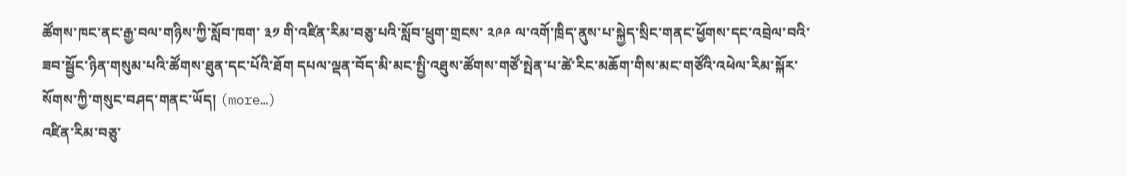ཚོགས་ཁང་ནང་རྒྱ་བལ་གཉིས་ཀྱི་སློབ་ཁག་ ༣༡ གི་འཛིན་རིམ་བཅུ་པའི་སློབ་ཕྲུག་གྲངས་ ༢༩༩ ལ་འགོ་ཁྲིད་ནུས་པ་སྐྱེད་སྲིང་གནང་ཕྱོགས་དང་འབྲེལ་བའི་ཟབ་སྦྱོང་ཉིན་གསུམ་པའི་ཚོགས་ཐུན་དང་པོའི་ཐོག དཔལ་ལྡན་བོད་མི་མང་སྤྱི་འཐུས་ཚོགས་གཙོ་སྤེན་པ་ཚེ་རིང་མཆོག་གིས་མང་གཙོའི་འཕེལ་རིམ་སྐོར་སོགས་ཀྱི་གསུང་བཤད་གནང་ཡོད། (more…)
འཛིན་རིམ་བཅུ་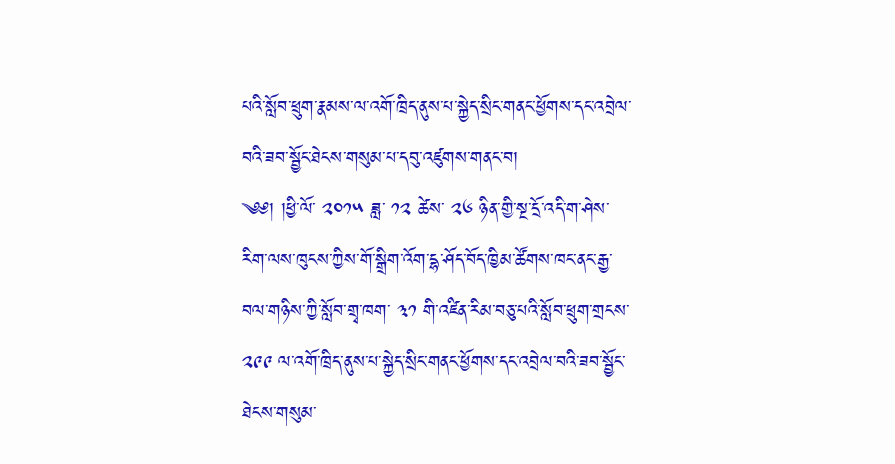པའི་སློབ་ཕྲུག་རྣམས་ལ་འགོ་ཁྲིད་ནུས་པ་སྐྱེད་སྲིང་གནང་ཕྱོགས་དང་འབྲེལ་བའི་ཟབ་སྦྱོང་ཐེངས་གསུམ་པ་དབུ་འཛུགས་གནང་བ།
༄༅། །ཕྱི་ལོ་ ༢༠༡༥ ཟླ་ ༡༢ ཚེས་ ༢༦ ཉིན་གྱི་སྔ་དྲོ་འདི་ག་ཤེས་རིག་ལས་ཁུངས་ཀྱིས་གོ་སྒྲིག་འོག་དྷ་ཤོད་བོད་ཁྱིམ་ཚོགས་ཁང་ནང་རྒྱ་བལ་གཉིས་ཀྱི་སློབ་གྲྭ་ཁག་ ༣༡ གི་འཛིན་རིམ་བཅུ་པའི་སློབ་ཕྲུག་གྲངས་ ༢༩༩ ལ་འགོ་ཁྲིད་ནུས་པ་སྐྱེད་སྲིང་གནང་ཕྱོགས་དང་འབྲེལ་བའི་ཟབ་སྦྱོང་ཐེངས་གསུམ་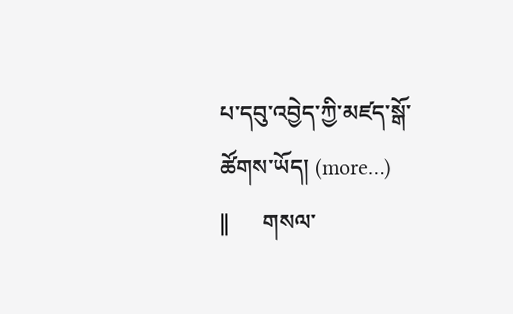པ་དབུ་འབྱེད་ཀྱི་མཛད་སྒོ་ཚོགས་ཡོད། (more…)
||      གསལ་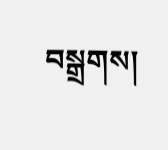བསྒྲགས།